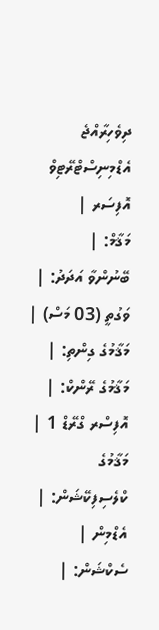ދިވެހިރާއްޖެ
އެޑްމިނިސްޓްރޭޓިވް އޮފިސަރ |
މަޤާމް: |
ބޭނުންވާ އަދަދު: |
ވަގުތީ (03 މަސް) |
މަޤާމުގެ ގިންތި: |
މަޤާމުގެ ރޭންކް: |
އޮފިސްރ ގްރޭޑް 1 |
މަޤާމުގެ ކްލެސިފިކޭޝަން: |
އެޑްމިން |
ސެކްޝަން: |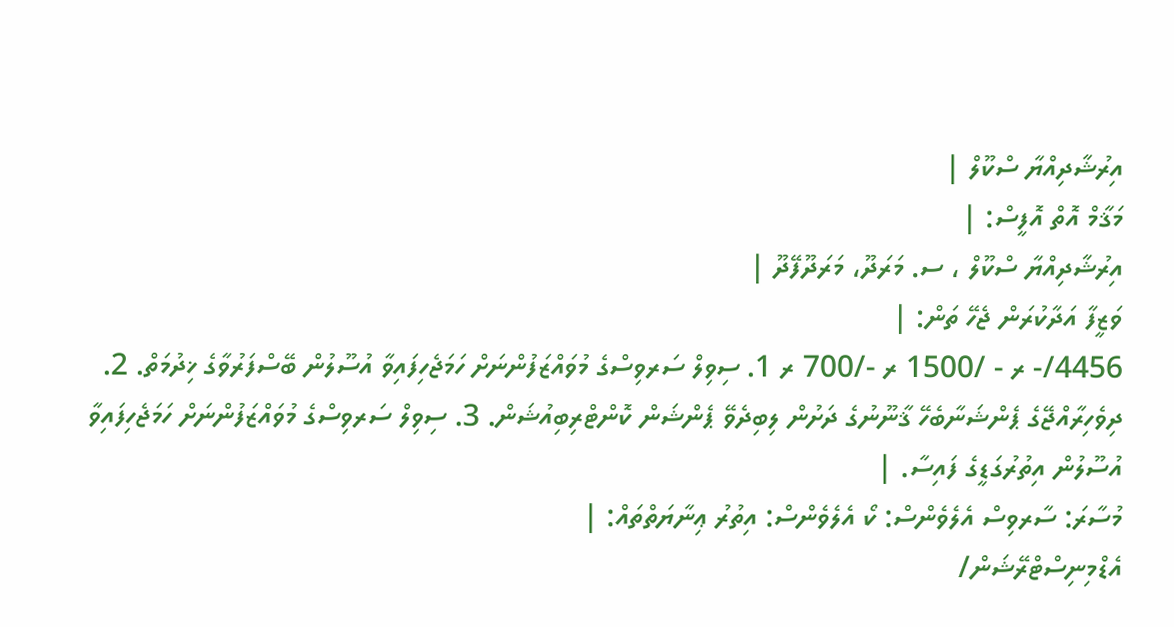އިރުޝާދިއްޔާ ސްކޫލް |
މަޤާމް އޮތް އޮފީސް: |
އިރުޝާދިއްޔާ ސްކޫލް ، ސ. މަރަދޫ، މަރަދޫފޭދޫ |
ވަޒީފާ އަދާކުރަން ޖެހޭ ތަން: |
4456/- ރ - /1500 ރ -/700 ރ 1. ސިވިލް ސަރވިސްގެ މުވައްޒަފުންނަށް ހަމަޖެހިފައިވާ އުސޫލުން ބޭސްފަރުވާގެ ޚިދުމަތް. 2. ދިވެހިރާއްޖޭގެ ޕެންޝަނާބެހޭ ޤާނޫނުގެ ދަށުން ލިބިދެވޭ ޕެންޝަން ކޮންޓްރިބިއުޝަން. 3. ސިވިލް ސަރވިސްގެ މުވައްޒަފުންނަށް ހަމަޖެހިފައިވާ އުސޫލުން އިތުރުގަޑީގެ ފައިސާ. |
މުސާރަ: ސާރވިސް އެލެވެންސް: ކޯ އެލެވެންސް: އިތުރު ޢިނާޔަތްތައް: |
އެޑްމިނިސްޓްރޭޝަން/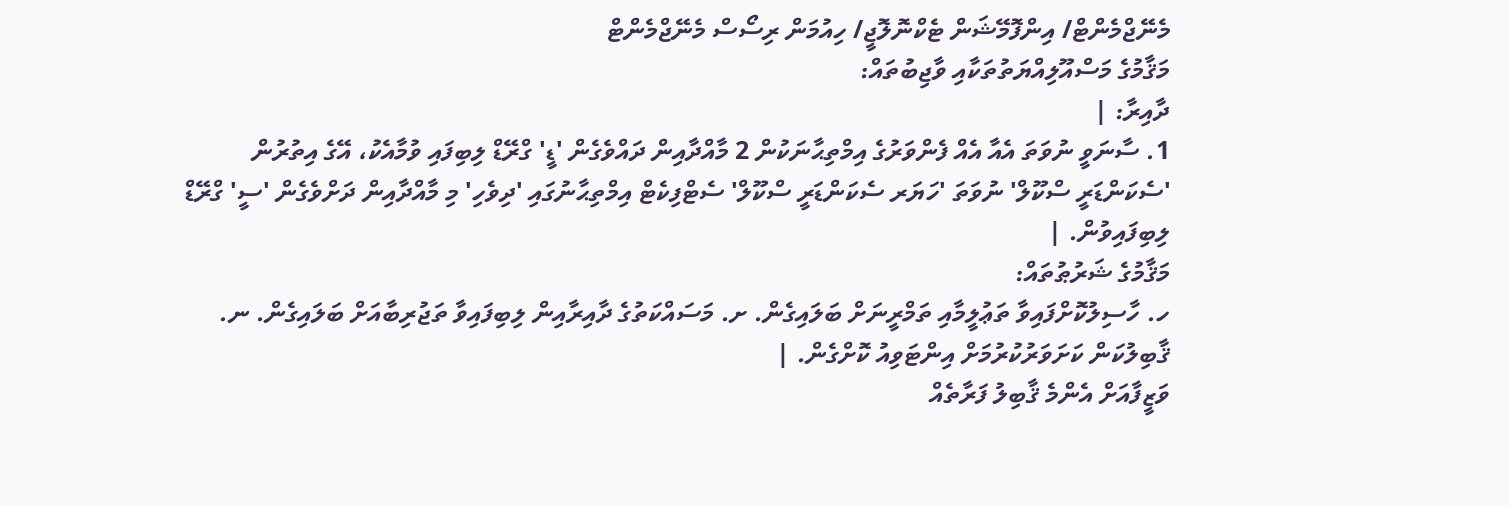މެނޭޖްމެންޓް/ އިންފޮމޭޝަން ޓެކްނޮލޮޖީ/ ހިއުމަން ރިސޯސް މެނޭޖްމެންޓް
މަޤާމުގެ މަސްއޫލިއްޔަތުތަކާއި ވާޖިބުތައް:
ދާއިރާ: |
1. ސާނަވީ ނުވަތަ އެއާ އެއް ފެންވަރުގެ އިމްތިޙާނަކުން 2 މާއްދާއިން ދައްވެގެން 'ޑީ' ގްރޭޑް ލިބިފައި ވުމާއެކު، އޭގެ އިތުރުން 'ސެކަންޑަރީ ސްކޫލް' ނުވަތަ 'ހަޔަރ ސެކަންޑަރީ ސްކޫލް' ސެޓްފިކެޓް އިމްތިޙާނުގައި 'ދިވެހި' މި މާއްދާއިން ދަށްވެގެން 'ސީ' ގްރޭޑް ލިބިފައިވުން. |
މަޤާމުގެ ޝަރުޠުތައް:
ހ. ހާސިލުކޮށްފައިވާ ތަޢުލީމާއި ތަމްރީނަށް ބަލައިގެން. ށ. މަސައްކަތުގެ ދާއިރާއިން ލިބިފައިވާ ތަޖުރިބާއަށް ބަލައިގެން. ނ. ޤާބިލުކަން ކަށަވަރުކުރުމަށް އިންޓަވިއު ކޮށްގެން. |
ވަޒީފާއަށް އެންމެ ޤާބިލު ފަރާތެއް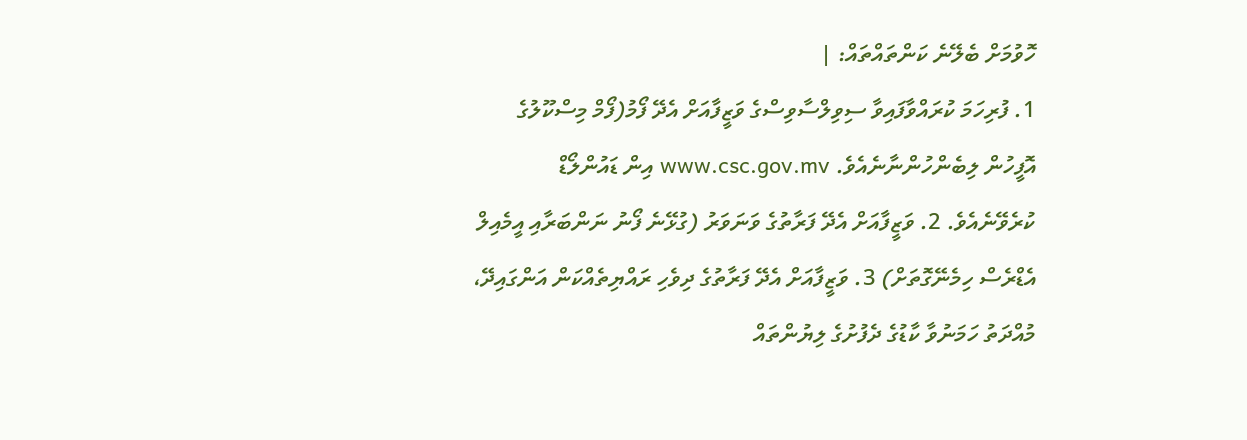ހޮވުމަށް ބެލޭނެ ކަންތައްތައް: |
1. ފުރިހަމަ ކުރައްވާފައިވާ ސިވިލްސާވިސްގެ ވަޒީފާއަށް އެދޭ ފޯމު(ފޯމް މިސްކޫލުގެ އޮފީހުން ލިބެންހުންނާނެއެވެ. www.csc.gov.mv އިން ޑައުންލޯޑް ކުރެވޭނެއެވެ. 2. ވަޒީފާއަށް އެދޭ ފަރާތުގެ ވަނަވަރު (ގުޅޭނެ ފޯނު ނަންބަރާއި އީމެއިލް އެޑްރެސް ހިމެނޭގޮތަށް) 3. ވަޒީފާއަށް އެދޭ ފަރާތުގެ ދިވެހި ރައްޔިތެއްކަން އަންގައިދޭ، މުއްދަތު ހަމަނުވާ ކާޑުގެ ދެފުށުގެ ލިޔުންތައް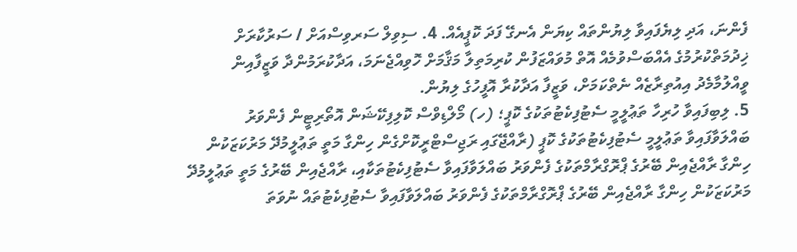ފެންނަ، އަދި ލިޔެފައިވާ ލިޔުންތައް ކިޔަން އެނގޭ ފަދަ ކޮޕީއެއް. 4. ސިވިލް ސަރވިސްއަށް / ސަރުކާރަށް ޚިދުމަތްކުރުމުގެ އެއްބަސްވުމެއް އޮތް މުވައްޒަފުން ކުރިމަތިލާ މަޤާމަށް ހޮވިއްޖެނަމަ، އަދާކުރަމުންދާ ވަޒީފާއިން ވީއްލުމާމެދު އިއުތިރާޒެއް ނެތްކަމަށް، ވަޒީފާ އަދާކުރާ އޮފީހުގެ ލިޔުން.
5. ލިބިފައިވާ ހުރިހާ ތަޢުލީމީ ސެޓުފިކެޓުތަކުގެ ކޮޕީ؛ (ހ) މޯލްޑިވްސް ކޮލިފިކޭޝަން އޮތޯރިޓީން ފެންވަރު ބައްލަވާފައިވާ ތަޢުލީމީ ސެޓުފިކެޓުތަކުގެ ކޮޕީ (ރާއްޖޭގައި ރަޖިސްޓްރީކޮށްގެން ހިންގާ މަތީ ތަޢުލީމުދޭ މަރުކަޒަކުން ހިންގާ ރާއްޖެއިން ބޭރުގެ ޕްރޮގްރާމްތަކުގެ ފެންވަރު ބައްލަވާފައިވާ ސެޓުފިކެޓުތަކާއި، ރާއްޖެއިން ބޭރުގެ މަތީ ތަޢުލީމުދޭ މަރުކަޒަކުން ހިންގާ ރާއްޖެއިން ބޭރުގެ ޕްރޮގްރާމްތަކުގެ ފެންވަރު ބައްލަވާފައިވާ ސެޓުފިކެޓުތައް ނުވަތަ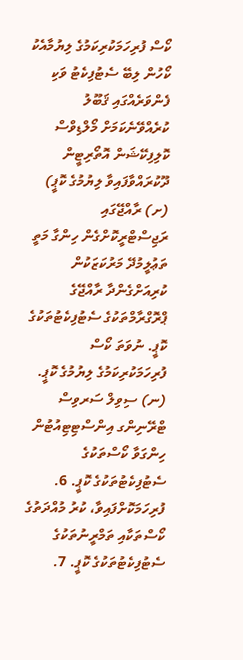ކޯސް ފުރިހަމަކުރިކަމުގެ ލިޔުމާއެކު ކޯހުން ލިބޭ ސެޓުފިކެޓު ވަކި ފެންވަރެއްގައި ޤަބޫލު ކުރެއްވޭނެކަމަށް މޯލްޑިވްސް ކޮލިފިކޭޝަން އޮތޯރިޓީން ދޫކުރައްވާފައިވާ ލިޔުމުގެ ކޮޕީ) (ށ) ރާއްޖޭގައި ރަޖިސްޓްރީކޮށްގެން ހިންގާ މަތީ ތަޢުލީމުދޭ މަރުކަޒަކުން ކުރިއަށްގެންދާ ރާއްޖޭގެ ޕްރޮގްރާމްތަކުގެ ސެޓުފިކެޓުތަކުގެ ކޮޕީ. ނުވަތަ ކޯސް ފުރިހަމަކުރިކަމުގެ ލިޔުމުގެ ކޮޕީ. (ނ) ސިވިލް ސަރވިސް ޓްރޭނިންގ އިންސްޓިޓިއުޓުން ހިންގަވާ ކޯސްތަކުގެ ސެޓުފިކެޓުތަކުގެ ކޮޕީ. 6. ފުރިހަމަކޮށްފައިވާ، ކުރު މުއްދަތުގެ ކޯސްތަކާއި ތަމްރީނުތަކުގެ ސެޓުފިކެޓުތަކުގެ ކޮޕީ. 7.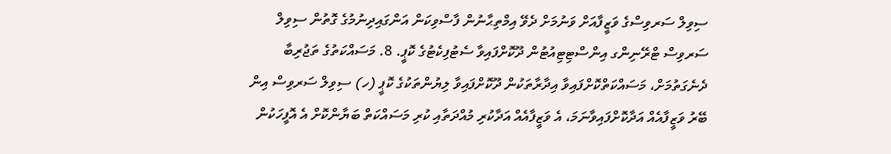ސިވިލް ސަރވިސްގެ ވަޒީފާއަށް ވަނުމަށް ދެވޭ އިމްތިޙާނުން ފާސްވިކަން އަންގައިދިނުމުގެ ގޮތުން ސިވިލް ސަރވިސް ޓްރޭނިންގ އިންސްޓިޓިއުޓުން ދޫކޮށްފައިވާ ސެޓުފިކެޓުގެ ކޮޕީ. 8. މަސައްކަތުގެ ތަޖުރިބާ ދެނެގަތުމަށް، މަސައްކަތްކޮށްފައިވާ އިދާރާތަކުން ދޫކޮށްފައިވާ ލިޔުންތަކުގެ ކޮޕީ (ހ) ސިވިލް ސަރވިސް އިން ބޭރު ވަޒީފާއެއް އަދާކޮށްފައިވާނަމަ، އެ ވަޒީފާއެއް އަދާކުރި މުއްދަތާއި ކުރި މަސައްކަތް ބަޔާންކޮށް އެ އޮފީހަކުން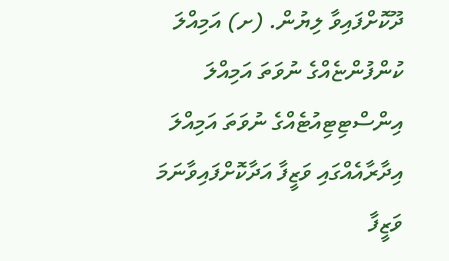ދޫކޮށްފައިވާ ލިޔުން. (ށ) އަމިއްލަ ކުންފުންޏެއްގެ ނުވަތަ އަމިއްލަ އިންސްޓިޓިއުޓެއްގެ ނުވަތަ އަމިއްލަ އިދާރާއެއްގައި ވަޒީފާ އަދާކޮށްފައިވާނަމަ ވަޒީފާ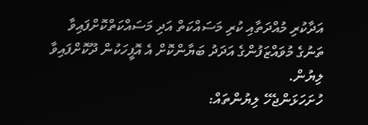އަދާކުރި މުއްދަތާއި ކުރި މަސައްކަތް އަދި މަސައްކަތްކޮށްފައިވާ ތަނުގެ މުވައްޒަފުންގެ އަދަދު ބަޔާންކޮށް އެ އޮފީހަކުން ދޫކޮށްފައިވާ ލިޔުން.
ހުށަހަޅަންޖެހޭ ލިޔުންތައް: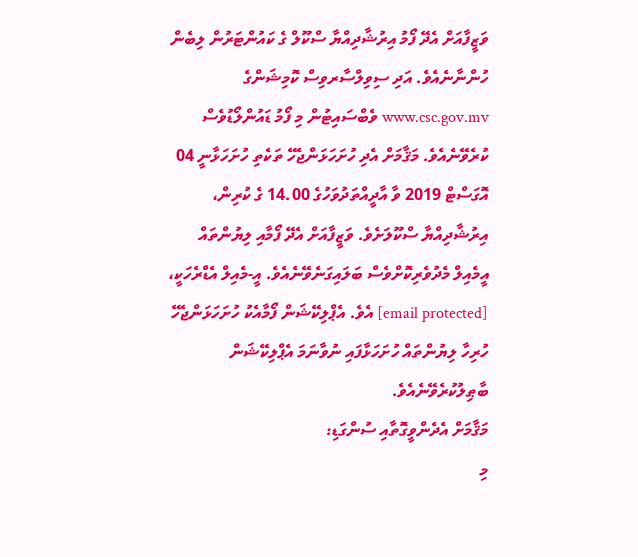ވަޒީފާއަށް އެދޭ ފޯމު އިރުޝާދިއްޔާ ސްކޫލް ގެ ކައުންޓަރުން ލިބެން ހުންނާނެއެވެ. އަދި ސިވިލްސާރވިސް ކޮމިޝަންގެ www.csc.gov.mv ވެބްސައިޓުން މި ފޯމު ޑައުންލޯޑުވެސް ކުރެވޭނެއެވެ. މަޤާމަށް އެދި ހުށަހަޅަންޖެހޭ ތަކެތި ހުށަހަޅާނީ 04 އޮގަސްޓް 2019 ވާ އާދީއްތަދުވަހުގެ 14.00 ގެ ކުރިން، އިރުޝާދިއްޔާ ސްކޫލަށެވެ. ވަޒީފާއަށް އެދޭ ފޯމާއި ލިޔުންތައް އީމެއިލް މެދުވެރިކޮށްވެސް ބަލައިގަނެވޭނެއެވެ. އީ-މެއިލް އެޑްރެހަކީ، [email protected] އެވެ. އެޕްލިކޭޝަން ފޯމާއެކު ހުށަހަޅަންޖެހޭ ހުރިހާ ލިޔުންތައް ހުށަހަޅާފައި ނުވާނަމަ އެޕްލިކޭޝަން ބާޠިލުކުރެވޭނެއެވެ.
މަޤާމަށް އެދެންވީގޮތާއި ސުންގަޑި:
މި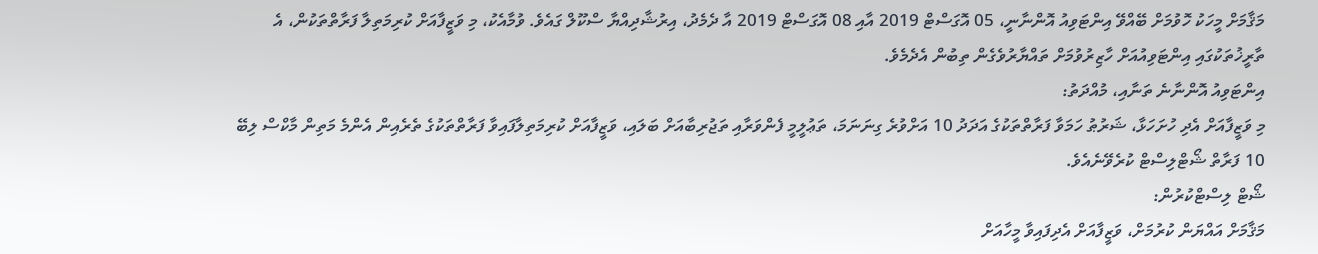މަޤާމަށް މީހަކު ހޮވުމަށް ބޭއްވޭ އިންޓަވިއު އޮންނާނީ، 05 އޮގަސްޓް 2019 އާއި 08 އޮގަސްޓް 2019 އާ ދެމެދު، އިރުޝާދިއްޔާ ސްކޫލް ގައެވެ. ވުމާއެކު، މި ވަޒީފާއަށް ކުރިމަތިލާ ފަރާތްތަކުން، އެ ތާރީޚުތަކުގައި އިންޓަވިއުއަށް ހާޒިރުވުމަށް ތައްޔާރުވެގެން ތިބުން އެދެމެވެ.
އިންޓަވިއު އޮންނާނެ ތަނާއި، މުއްދަތު:
މި ވަޒީފާއަށް އެދި ހުށަހަޅާ، ޝަރުޠު ހަމަވާ ފަރާތްތަކުގެ އަދަދު 10 އަށްވުރެ ގިނަނަމަ، ތަޢުލީމީ ފެންވަރާއި ތަޖުރިބާއަށް ބަލައި، ވަޒީފާއަށް ކުރިމަތިލާފައިވާ ފަރާތްތަކުގެ ތެރެއިން އެންމެ މަތިން މާކްސް ލިބޭ 10 ފަރާތް ޝޯޓްލިސްޓް ކުރެވޭނެއެވެ.
ޝޯޓް ލިސްޓްކުރުން:
މަޤާމަށް އައްޔަން ކުރުމަށް، ވަޒީފާއަށް އެދިފައިވާ މީހާއަށް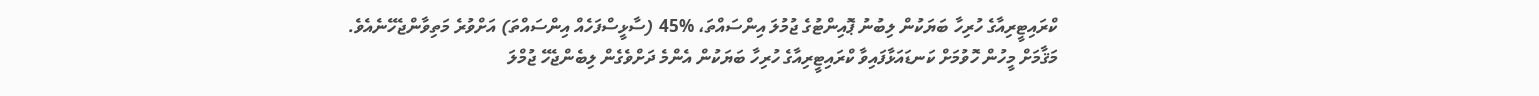ކްރައިޓީރިއާގެ ހުރިހާ ބަޔަކުން ލިބުނު ޕޮއިންޓުގެ ޖުމުލަ އިންސައްތަ، %45 (ސާޅީސްފަހެއް އިންސައްތަ) އަށްވުރެ މަތިވާންޖެހޭނެއެވެ.
މަޤާމަށް މީހުން ހޮވުމަށް ކަނޑައަޅާފައިވާ ކްރައިޓީރިއާގެ ހުރިހާ ބަޔަކުން އެންމެ ދަށްވެގެން ލިބެންޖެހޭ ޖުމްލަ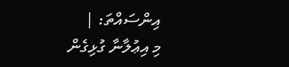އިންސައްތަ: |
މި އިޢުލާނާ ގުޅިގެން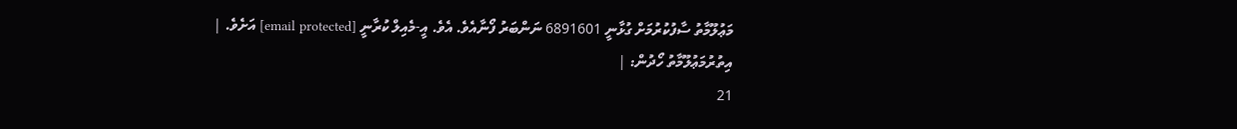މަޢުލޫމާތު ސާފުކުރުމަށް ގުޅާނީ 6891601 ނަންބަރު ފޯނާއެވެ. އެވެ. އީ-މެއިލް ކުރާނީ [email protected] އަށެވެ. |
އިތުރުމަޢުލޫމާތު ހޯދުން: |
21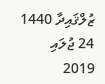ޒުލްޤައިދާ 1440
24 ޖުލައި 2019